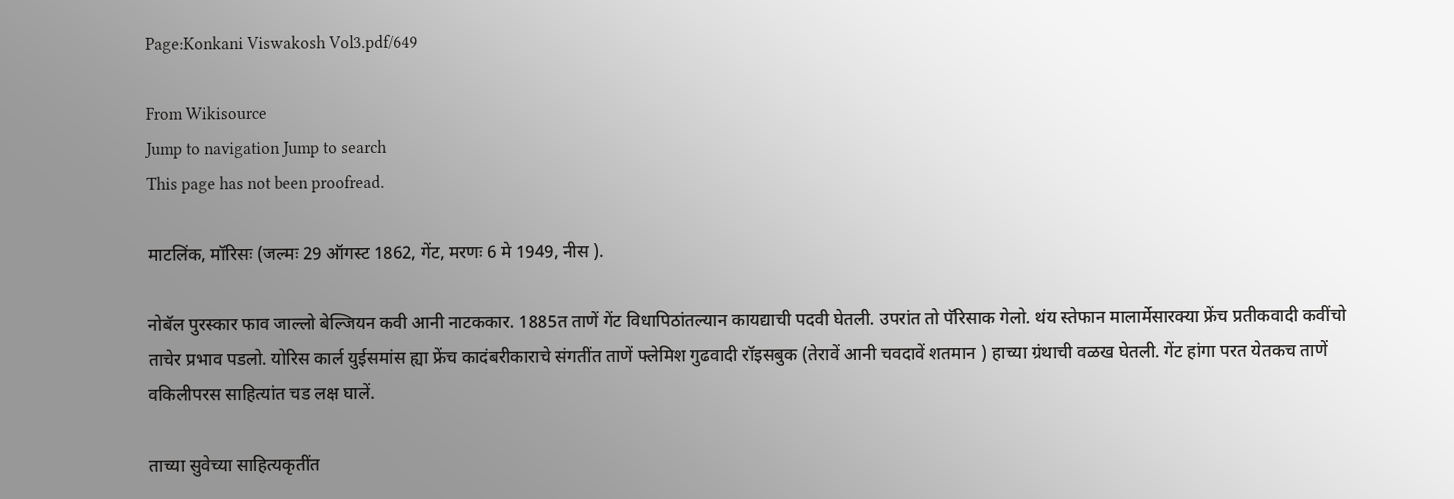Page:Konkani Viswakosh Vol3.pdf/649

From Wikisource
Jump to navigation Jump to search
This page has not been proofread.

माटलिंक, मॉरिसः (जल्मः 29 ऑगस्ट 1862, गेंट, मरणः 6 मे 1949, नीस ).

नोबॅल पुरस्कार फाव जाल्लो बेल्जियन कवी आनी नाटककार. 1885त ताणें गेंट विधापिठांतल्यान कायद्याची पदवी घेतली. उपरांत तो पॅरिसाक गेलो. थंय स्तेफान मालार्मेसारक्या फ्रेंच प्रतीकवादी कवींचो ताचेर प्रभाव पडलो. योरिस कार्ल युईसमांस ह्या फ्रेंच कादंबरीकाराचे संगतींत ताणें फ्लेमिश गुढवादी रॉइसबुक (तेरावें आनी चवदावें शतमान ) हाच्या ग्रंथाची वळख घेतली. गेंट हांगा परत येतकच ताणें वकिलीपरस साहित्यांत चड लक्ष घालें.

ताच्या सुवेच्या साहित्यकृतींत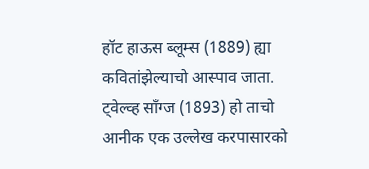हॉट हाऊस ब्लूम्स (1889) ह्या कवितांझेल्याचो आस्पाव जाता. ट्वेल्व्ह साँग्ज (1893) हो ताचो आनीक एक उल्लेख करपासारको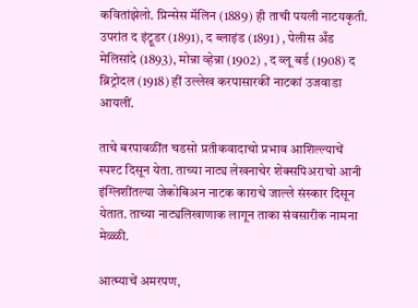कवितांझेलो. प्रिन्सेस मॅलिन (1889) ही ताची पयली नाटयकृती. उपरांत द इंट्रूडर (1891), द ब्लाइंड (1891) , पेलीस अँड मेलिसांदे (1893), मोन्ना व्हेन्ना (1902) , द व्लू बर्ड (1908) द ब्रिट्रोदल (1918) हीं उल्लेख करपासारकीं नाटकां उजवाडा आयलीं.

ताचे बरपावळींत चडसो प्रतीकवादाचो प्रभाव आशिल्ल्याचें स्पश्ट दिसून येता. ताच्या नाट्य लेखनाचेर शेक्सपिअराचो आनी इंग्लिशींतल्या जेकोबिअन नाटक काराचे जाल्ले संस्कार दिसून येतात. ताच्या नाट्यलिखाणाक लागून ताका संवसारीक नामना मेळ्ळी.

आत्म्याचें अमरपण,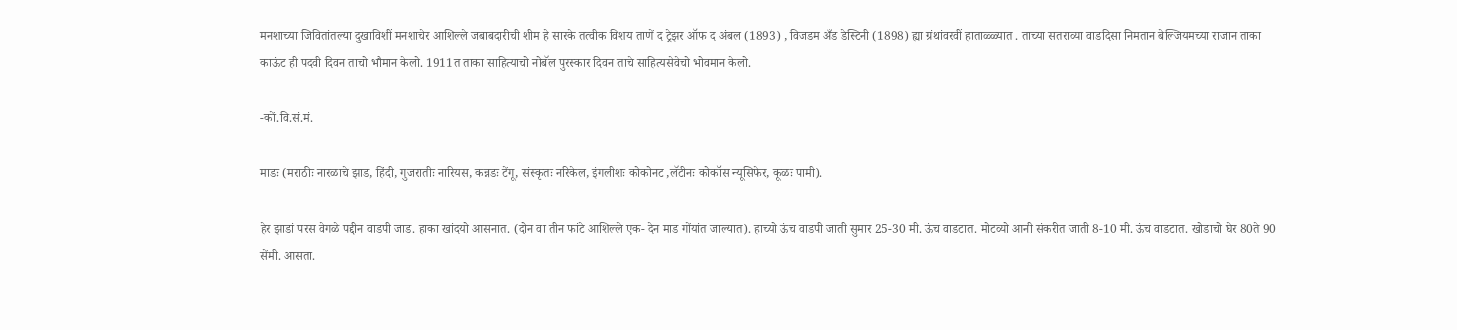मनशाच्या जिवितांतल्या दुखाविशीं मनशाचेर आशिल्ले जबाबदारीची शीम हे सारके तत्वीक विशय ताणें द ट्रेझर ऑफ द अंबल (1893) , विजडम अँड डेस्टिनी (1898) ह्या ग्रंथांवरवीं हाताळ्ळ्यात . ताच्या सतराव्या वाडदिसा निमतान बेल्जियमच्या राजान ताका काऊंट ही पदवी दिवन ताचो भौमान केलो. 1911त ताका साहित्याचो नोबॅल पुरस्कार दिवन ताचे साहित्यसेवेचो भोवमान केलो.

-कों.वि.सं.मं.

माडः (मराठीः नारळाचे झाड, हिंदी, गुजरातीः नारियस, कन्नडः टेंगू, संस्कृतः नरिकेल, इंगलीशः कोकोनट ,लॅटीनः कोकॉस न्यूसिफेर, कूळः पामी).

हेर झाडां परस वेगळे पद्दीन वाडपी जाड. हाका खांदयो आसनात. (दोन वा तीन फांटे आशिल्ले एक- देन माड गोंयांत जाल्यात). हाच्यो ऊंच वाडपी जाती सुमार 25-30 मी. ऊंच वाडटात. मोटव्यो आनी संकरीत जाती 8-10 मी. ऊंच वाडटात. खोडाचो घेर 80ते 90 सेंमी. आसता.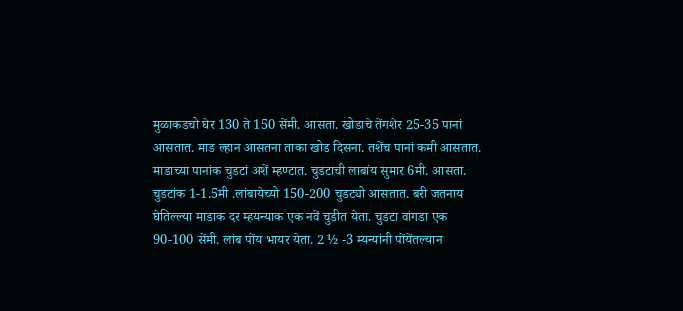मुळाकडचो घेर 130 ते 150 सेंमी. आसता. खोडाचे तेंगशेर 25-35 पानां आसतात. माड ल्हान आसतना ताका खोड दिसना. तशेंच पानां कमी आसतात. माडाच्या पानांक चुडटां अशें म्हण्टात. चुडटाची लाबांय सुमार 6मी. आसता. चुडटांक 1-1.5मी .लांबायेच्यो 150-200 चुडट्यो आसतात. बरी जतनाय घेतिल्ल्या माडाक दर म्हयन्याक एक नवें चुडीत येता. चुडटा वांगडा एक 90-100 सेंमी. लांब पोंय भायर येता. 2 ½ -3 म्यन्यांनी पोंयेंतल्यान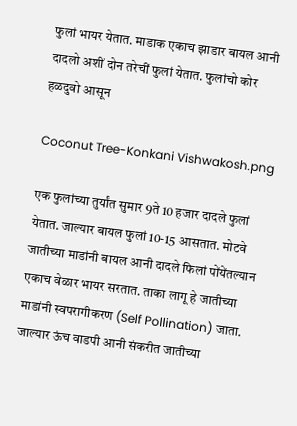फुलां भायर येतात. माडाक एकाच झाडार बायल आनी दादलो अशीं दोन तरेचीं फुलां येतात. फुलांचो कोर हळदुवो आसून

Coconut Tree-Konkani Vishwakosh.png

एक फुलांच्या तुर्यांत सुमार 9ते 10 हजार दादले फुलां येतात. जाल्यार बायल फुलां 10-15 आसतात. मोटवे जातीच्या माडांनी बायल आनी दादले फिलां पोंयेंतल्यान एकाच वेळार भायर सरतात. ताका लागू हे जातीच्या माडांनी स्वपरागीकरण (Self Pollination) जाता. जाल्यार ऊंच वाडपी आनी संकरीत जातीच्या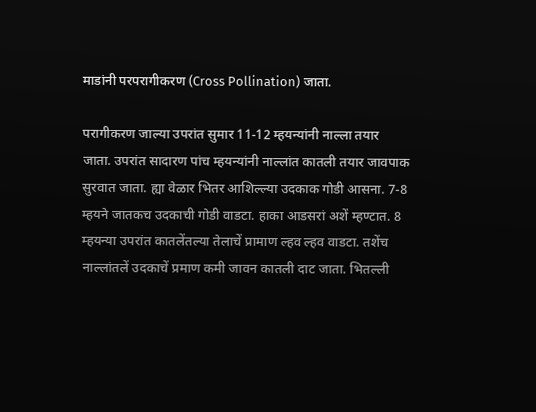माडांनी परपरागीकरण (Cross Pollination) जाता.

परागीकरण जाल्या उपरांत सुमार 11-12 म्हयन्यांनी नाल्ला तयार जाता. उपरांत सादारण पांच म्हयन्यांनी नाल्लांत कातली तयार जावपाक सुरवात जाता. ह्या वेळार भितर आशिल्ल्या उदकाक गोडी आसना. 7-8 म्हयने जातकच उदकाची गोडी वाडटा. हाका आडसरां अशें म्हण्टात. 8 म्हयन्या उपरांत कातलेंतल्या तेलाचें प्रामाण ल्हव ल्हव वाडटा. तशेंच नाल्लांतलें उदकाचें प्रमाण कमी जावन कातली दाट जाता. भितल्ली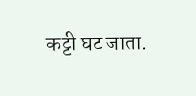कट्टी घट जाता.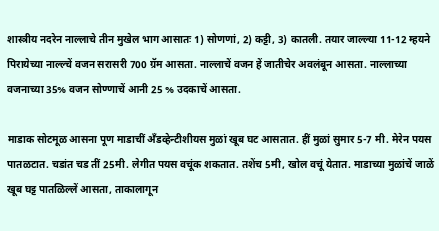शास्त्रीय नदरेन नाल्लाचे तीन मुखेल भाग आसातः 1) सोणणां, 2) कट्टी, 3) कातली. तयार जाल्ल्या 11-12 म्हयने पिरायेच्या नाल्ल्चें वजन सरासरी 700 ग्रॅम आसता. नाल्लाचें वजन हें जातीचेर अवलंबून आसता. नाल्लाच्या वजनाच्या 35% वजन सोण्णाचें आनी 25 % उदकाचें आसता.

माडाक सोटमूळ आसना पूण माडाचीं अँडव्हेन्टीशीयस मुळां खूब घट आसतात. हीं मुळां सुमार 5-7 मी. मेरेन पयस पातळटात. चडांत चड तीं 25मी. लेगीत पयस वचूंक शकतात. तशेंच 5मी, खोल वचूं येतात. माडाच्या मुळांचें जाळें खूब घट्ट पातळिल्लें आसता, ताकालागून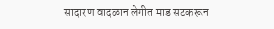सादारण वादळान लेगीत माड सटकरून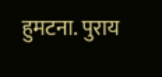हुमटना. पुराय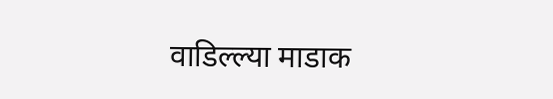वाडिल्ल्या माडाक